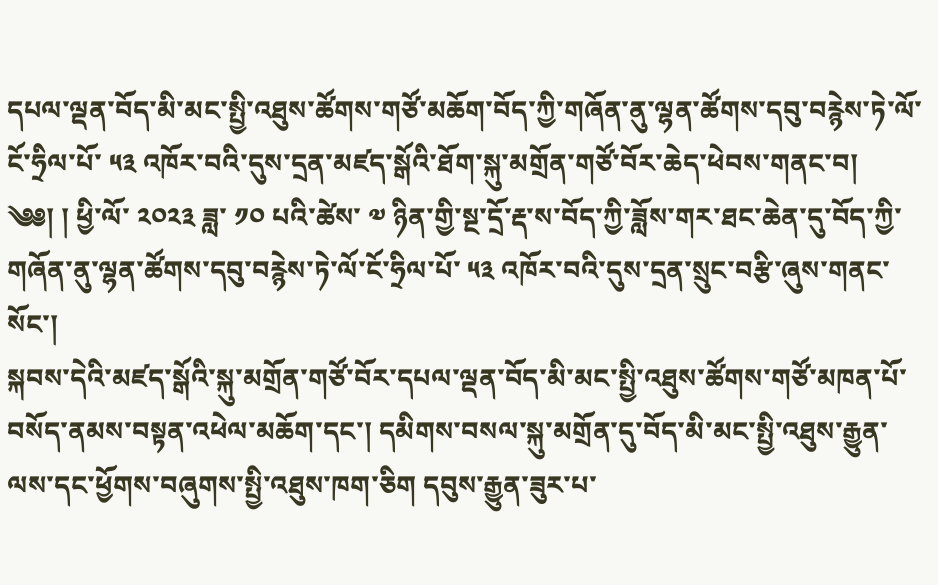དཔལ་ལྡན་བོད་མི་མང་སྤྱི་འཐུས་ཚོགས་གཙོ་མཆོག་བོད་ཀྱི་གཞོན་ནུ་ལྷན་ཚོགས་དབུ་བརྙེས་ཏེ་ལོ་ངོ་ཧྲིལ་པོ་ ༥༣ འཁོར་བའི་དུས་དྲན་མཛད་སྒོའི་ཐོག་སྐུ་མགྲོན་གཙོ་བོར་ཆེད་ཕེབས་གནང་བ།
༄༅། ། ཕྱི་ལོ་ ༢༠༢༣ ཟླ་ ༡༠ པའི་ཚེས་ ༧ ཉིན་གྱི་སྔ་དྲོ་རྡ་ས་བོད་ཀྱི་ཟློས་གར་ཐང་ཆེན་དུ་བོད་ཀྱི་གཞོན་ནུ་ལྷན་ཚོགས་དབུ་བརྙེས་ཏེ་ལོ་ངོ་ཧྲིལ་པོ་ ༥༣ འཁོར་བའི་དུས་དྲན་སྲུང་བརྩི་ཞུས་གནང་སོང་།
སྐབས་དེའི་མཛད་སྒོའི་སྐུ་མགྲོན་གཙོ་བོར་དཔལ་ལྡན་བོད་མི་མང་སྤྱི་འཐུས་ཚོགས་གཙོ་མཁན་པོ་བསོད་ནམས་བསྟན་འཕེལ་མཆོག་དང་། དམིགས་བསལ་སྐུ་མགྲོན་དུ་བོད་མི་མང་སྤྱི་འཐུས་རྒྱུན་ལས་དང་ཕྱོགས་བཞུགས་སྤྱི་འཐུས་ཁག་ཅིག དབུས་རྒྱུན་ཟུར་པ་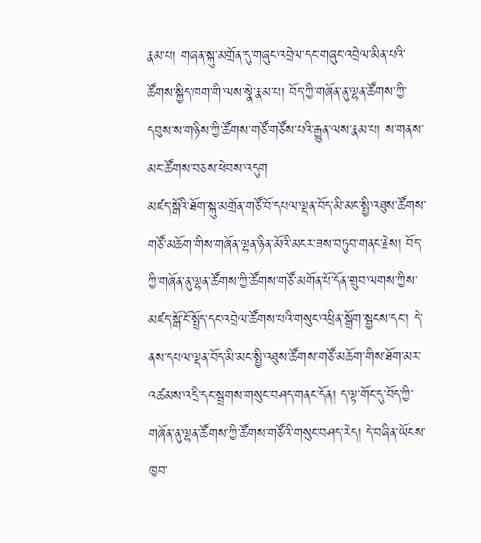རྣམ་པ། གཞན་སྐུ་མགྲོན་དུ་གཞུང་འབྲེལ་དང་གཞུང་འབྲེལ་མིན་པའི་ཚོགས་སྐྱིད་ཁག་གི་ལས་སྣེ་རྣམ་པ། བོད་ཀྱི་གཞོན་ནུ་ལྷན་ཚོགས་ཀྱི་དབུས་ས་གཉིས་ཀྱི་ཚོགས་གཙོ་གཙོས་པའི་རྒྱུན་ལས་རྣམ་པ། ས་གནས་མང་ཚོགས་བཅས་ཕེབས་འདུག
མཛད་སྒོའི་ཐོག་སྐུ་མགྲོན་གཙོ་བོ་དཔལ་ལྡན་བོད་མི་མང་སྤྱི་འཐུས་ཚོགས་གཙོ་མཆོག་གིས་གཞོན་ལྷན་ཉིན་མོའི་མངར་ཟས་བཏུབ་གནང་རྗེས། བོད་ཀྱི་གཞོན་ནུ་ལྷན་ཚོགས་ཀྱི་ཚོགས་གཙོ་མགོན་པོ་དོན་གྲུབ་ལགས་ཀྱིས་མཛད་སྒོ་ངོ་སྤྲོད་དང་འབྲེལ་ཚོགས་པའི་གསུང་འཕྲིན་སྒྲོག་སྦྱངས་དང་། དེ་ནས་དཔལ་ལྡན་བོད་མི་མང་སྤྱི་འཐུས་ཚོགས་གཙོ་མཆོག་གིས་ཐོག་མར་འཚམས་འདྲི་དང་སྦྲགས་གསུང་བཤད་གནང་དོན། ད་ལྟ་གོང་དུ་བོད་ཀྱི་གཞོན་ནུ་ལྷན་ཚོགས་ཀྱི་ཚོགས་གཙོའི་གསུང་བཤད་རེད། དེ་བཞིན་ཡོངས་ཁྱབ་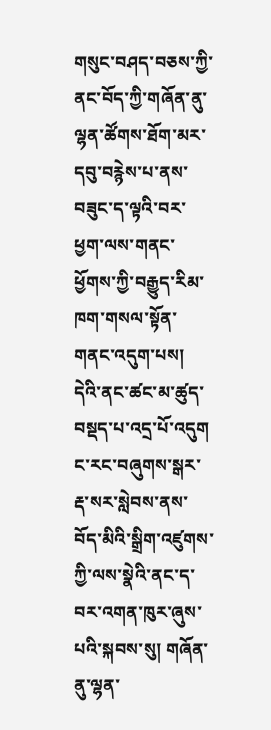གསུང་བཤད་བཅས་ཀྱི་ནང་བོད་ཀྱི་གཞོན་ནུ་ལྷན་ཚོགས་ཐོག་མར་དབུ་བརྙེས་པ་ནས་བཟུང་ད་ལྟའི་བར་ཕྱག་ལས་གནང་ཕྱོགས་ཀྱི་བརྒྱུད་རིམ་ཁག་གསལ་སྟོན་གནང་འདུག་པས། དེའི་ནང་ཚང་མ་ཚུད་བསྡད་པ་འདྲ་པོ་འདུག ང་རང་བཞུགས་སྒར་རྡ་སར་སླེབས་ནས་བོད་མིའི་སྒྲིག་འཛུགས་ཀྱི་ལས་སྣེའི་ནང་ད་བར་འགན་ཁུར་ཞུས་པའི་སྐབས་སུ། གཞོན་ནུ་ལྷན་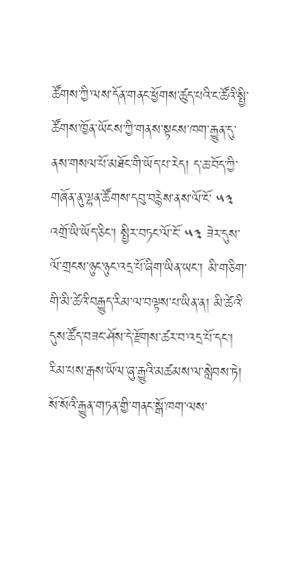ཚོགས་ཀྱི་ལས་དོན་གནང་ཕྱོགས་ཚུད་པའི་ང་ཚོའི་སྤྱི་ཚོགས་ཁྱོན་ཡོངས་ཀྱི་གནས་སྟངས་ཁག་རྒྱུན་དུ་ནས་གསལ་པོ་མཐོང་གི་ཡོད་པ་རེད། ད་ཆ་བོད་ཀྱི་གཞོན་ནུ་ལྷན་ཚོགས་དབུ་བརྙེས་ནས་ལོ་ངོ་ ༥༣ འགྲོ་ཡི་ཡོད་ཅིང་། སྤྱིར་བཏང་ལོ་ངོ་ ༥༣ ཟེར་དུས་ལོ་གྲངས་ཉུང་ཉུང་འདྲ་པོ་ཞིག་ཡིན་ཡང་། མི་གཅིག་གི་མི་ཚེའི་བརྒྱུད་རིམ་ལ་བལྟས་པ་ཡིན་ན། མི་ཚེའི་དུས་ཚོད་བཟང་ཤོས་དེ་རྫོགས་ཚར་བ་འདྲ་པོ་དང་། རིམ་པས་རྒས་ཡོལ་ཞུ་རྒྱུའི་མཚམས་ལ་སླེབས་ཏེ། སོ་སོའི་རྒྱུན་གཏན་གྱི་གནང་སྒོ་ཁག་ལས་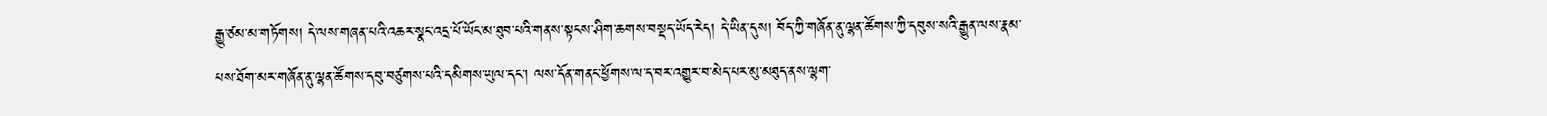རྒྱུ་ཙམ་མ་གཏོགས། དེ་ལས་གཞན་པའི་འཆར་སྣང་འདྲ་པོ་ཡོང་མ་ཐུབ་པའི་གནས་སྟངས་ཤིག་ཆགས་བསྡད་ཡོད་རེད། དེ་ཡིན་དུས། བོད་ཀྱི་གཞོན་ནུ་ལྷན་ཚོགས་ཀྱི་དབུས་སའི་རྒྱུན་ལས་རྣམ་པས་ཐོག་མར་གཞོན་ནུ་ལྷན་ཚོགས་དབུ་བཙུགས་པའི་དམིགས་ཡུལ་དང་། ལས་དོན་གནང་ཕྱོགས་ལ་ད་བར་འགྱུར་བ་མེད་པར་མུ་མཐུད་ནས་ལྷག་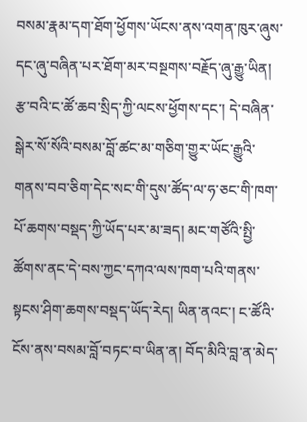བསམ་རྣམ་དག་ཐོག་ཕྱོགས་ཡོངས་ནས་འགན་ཁུར་ཞུས་དང་ཞུ་བཞིན་པར་ཐོག་མར་བསྔགས་བརྗོད་ཞུ་རྒྱུ་ཡིན།
རྩ་བའི་ང་ཚོ་ཆབ་སྲིད་ཀྱི་ལངས་ཕྱོགས་དང་། དེ་བཞིན་སྒེར་སོ་སོའི་བསམ་བློ་ཚང་མ་གཅིག་གྱུར་ཡོང་རྒྱུའི་གནས་བབ་ཅིག་དེང་སང་གི་དུས་ཚོད་ལ་ཧ་ཅང་གི་ཁག་པོ་ཆགས་བསྡད་ཀྱི་ཡོད་པར་མ་ཟད། མང་གཙོའི་སྤྱི་ཚོགས་ནང་དེ་བས་ཀྱང་དཀའ་ལས་ཁག་པའི་གནས་སྟངས་ཤིག་ཆགས་བསྡད་ཡོད་རེད། ཡིན་ནའང་། ང་ཚོའི་ངོས་ནས་བསམ་བློ་བཏང་བ་ཡིན་ན། བོད་མིའི་བླ་ན་མེད་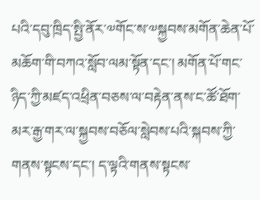པའི་དབུ་ཁྲིད་སྤྱི་ནོར་༧གོང་ས་༧སྐྱབས་མགོན་ཆེན་པོ་མཆོག་གི་བཀའ་སློབ་ལམ་སྟོན་དང་། མགོན་པོ་གང་ཉིད་ཀྱི་མཛད་འཕྲིན་བཅས་ལ་བརྟེན་ནས་ང་ཚོ་ཐོག་མར་རྒྱ་གར་ལ་སྐྱབས་བཅོལ་སླེབས་པའི་སྐབས་ཀྱི་གནས་སྟངས་དང་། ད་ལྟའི་གནས་སྟངས་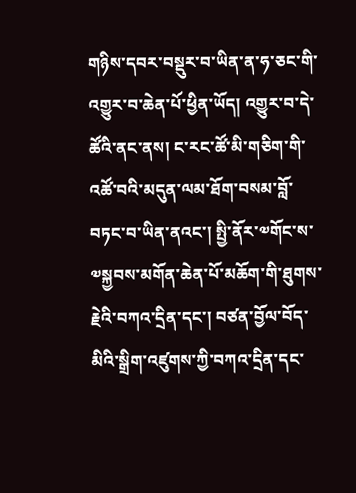གཉིས་དབར་བསྡུར་བ་ཡིན་ན་ཧ་ཅང་གི་འགྱུར་བ་ཆེན་པོ་ཕྱིན་ཡོད། འགྱུར་བ་དེ་ཚོའི་ནང་ནས། ང་རང་ཚོ་མི་གཅིག་གི་འཚོ་བའི་མདུན་ལམ་ཐོག་བསམ་བློ་བཏང་བ་ཡིན་ནའང་། སྤྱི་ནོར་༧གོང་ས་༧སྐྱབས་མགོན་ཆེན་པོ་མཆོག་གི་ཐུགས་རྗེའི་བཀའ་དྲིན་དང་། བཙན་བྱོལ་བོད་མིའི་སྒྲིག་འཛུགས་ཀྱི་བཀའ་དྲིན་དང་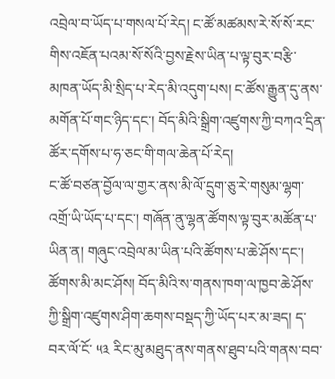འབྲེལ་བ་ཡོད་པ་གསལ་པོ་རེད། ང་ཚོ་མཚམས་རེ་སོ་སོ་རང་གིས་འཇོན་པའམ་སོ་སོའི་བྱས་རྗེས་ཡིན་པ་ལྟ་བུར་བརྩི་མཁན་ཡོད་མི་སྲིད་པ་རེད་མི་འདུག་པས། ང་ཚོས་རྒྱུན་དུ་ནས་མགོན་པོ་གང་ཉིད་དང་། བོད་མིའི་སྒྲིག་འཛུགས་ཀྱི་བཀའ་དྲིན་ཚོར་དགོས་པ་ཧ་ཅང་གི་གལ་ཆེན་པོ་རེད།
ང་ཚོ་བཙན་བྱོལ་ལ་གྱར་ནས་མི་ལོ་དྲུག་ཅུ་རེ་གསུམ་ལྷག་འགྲོ་ཡི་ཡོད་པ་དང་། གཞོན་ནུ་ལྷན་ཚོགས་ལྟ་བུར་མཚོན་པ་ཡིན་ན། གཞུང་འབྲེལ་མ་ཡིན་པའི་ཚོགས་པ་ཆེ་ཤོས་དང་། ཚོགས་མི་མང་ཤོས། བོད་མིའི་ས་གནས་ཁག་ལ་ཁྱབ་ཆེ་ཤོས་ཀྱི་སྒྲིག་འཛུགས་ཤིག་ཆགས་བསྡད་ཀྱི་ཡོད་པར་མ་ཟད། ད་བར་ལོ་ངོ་ ༥༣ རིང་མུ་མཐུད་ནས་གནས་ཐུབ་པའི་གནས་བབ་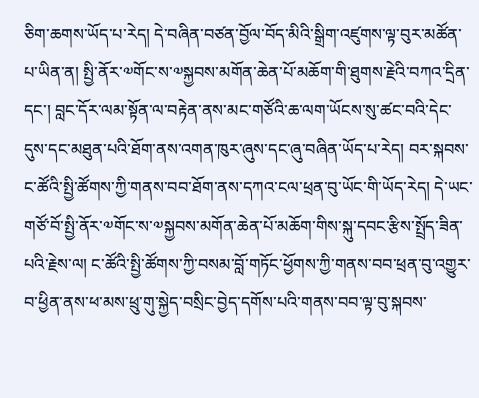ཅིག་ཆགས་ཡོད་པ་རེད། དེ་བཞིན་བཙན་བྱོལ་བོད་མིའི་སྒྲིག་འཛུགས་ལྟ་བུར་མཚོན་པ་ཡིན་ན། སྤྱི་ནོར་༧གོང་ས་༧སྐྱབས་མགོན་ཆེན་པོ་མཆོག་གི་ཐུགས་རྗེའི་བཀའ་དྲིན་དང་། བླང་དོར་ལམ་སྟོན་ལ་བརྟེན་ནས་མང་གཙོའི་ཆ་ལག་ཡོངས་སུ་ཚང་བའི་དེང་དུས་དང་མཐུན་པའི་ཐོག་ནས་འགན་ཁུར་ཞུས་དང་ཞུ་བཞིན་ཡོད་པ་རེད། བར་སྐབས་ང་ཚོའི་སྤྱི་ཚོགས་ཀྱི་གནས་བབ་ཐོག་ནས་དཀའ་ངལ་ཕྲན་བུ་ཡོང་གི་ཡོད་རེད། དེ་ཡང་གཙོ་བོ་སྤྱི་ནོར་༧གོང་ས་༧སྐྱབས་མགོན་ཆེན་པོ་མཆོག་གིས་སྐུ་དབང་རྩིས་སྤྲོད་ཟིན་པའི་རྗེས་ལ། ང་ཚོའི་སྤྱི་ཚོགས་ཀྱི་བསམ་བློ་གཏོང་ཕྱོགས་ཀྱི་གནས་བབ་ཕྲན་བུ་འགྱུར་བ་ཕྱིན་ནས་ཕ་མས་ཕྲུ་གུ་སྐྱེད་བསྲིང་བྱེད་དགོས་པའི་གནས་བབ་ལྟ་བུ་སྐབས་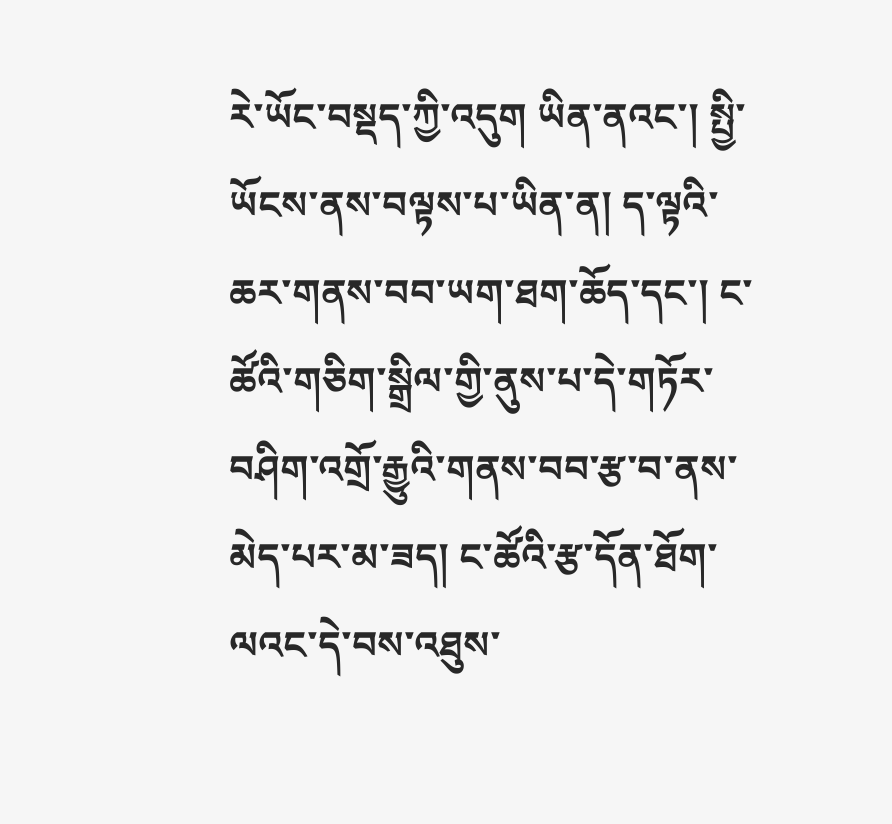རེ་ཡོང་བསྡད་ཀྱི་འདུག ཡིན་ནའང་། སྤྱི་ཡོངས་ནས་བལྟས་པ་ཡིན་ན། ད་ལྟའི་ཆར་གནས་བབ་ཡག་ཐག་ཆོད་དང་། ང་ཚོའི་གཅིག་སྒྲིལ་གྱི་ནུས་པ་དེ་གཏོར་བཤིག་འགྲོ་རྒྱུའི་གནས་བབ་རྩ་བ་ནས་མེད་པར་མ་ཟད། ང་ཚོའི་རྩ་དོན་ཐོག་ལའང་དེ་བས་འཐུས་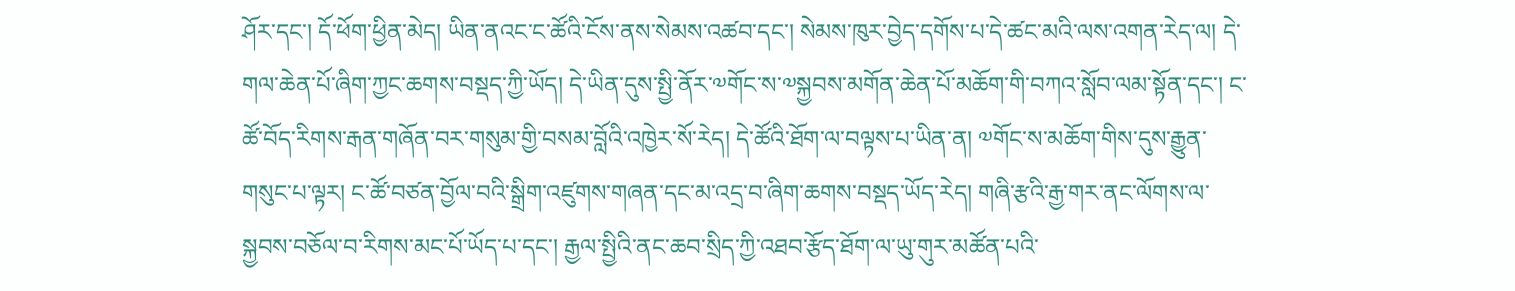ཤོར་དང་། དོ་ཕོག་ཕྱིན་མེད། ཡིན་ནའང་ང་ཚོའི་ངོས་ནས་སེམས་འཚབ་དང་། སེམས་ཁུར་བྱེད་དགོས་པ་དེ་ཚང་མའི་ལས་འགན་རེད་ལ། དེ་གལ་ཆེན་པོ་ཞིག་ཀྱང་ཆགས་བསྡད་ཀྱི་ཡོད། དེ་ཡིན་དུས་སྤྱི་ནོར་༧གོང་ས་༧སྐྱབས་མགོན་ཆེན་པོ་མཆོག་གི་བཀའ་སློབ་ལམ་སྟོན་དང་། ང་ཚོ་བོད་རིགས་རྒན་གཞོན་བར་གསུམ་གྱི་བསམ་བློའི་འཁྱེར་སོ་རེད། དེ་ཚོའི་ཐོག་ལ་བལྟས་པ་ཡིན་ན། ༧གོང་ས་མཆོག་གིས་དུས་རྒྱུན་གསུང་པ་ལྟར། ང་ཚོ་བཙན་བྱོལ་བའི་སྒྲིག་འཛུགས་གཞན་དང་མ་འདྲ་བ་ཞིག་ཆགས་བསྡད་ཡོད་རེད། གཞི་རྩའི་རྒྱ་གར་ནང་ལོགས་ལ་སྐྱབས་བཅོལ་བ་རིགས་མང་པོ་ཡོད་པ་དང་། རྒྱལ་སྤྱིའི་ནང་ཆབ་སྲིད་ཀྱི་འཐབ་རྩོད་ཐོག་ལ་ཡུ་གུར་མཚོན་པའི་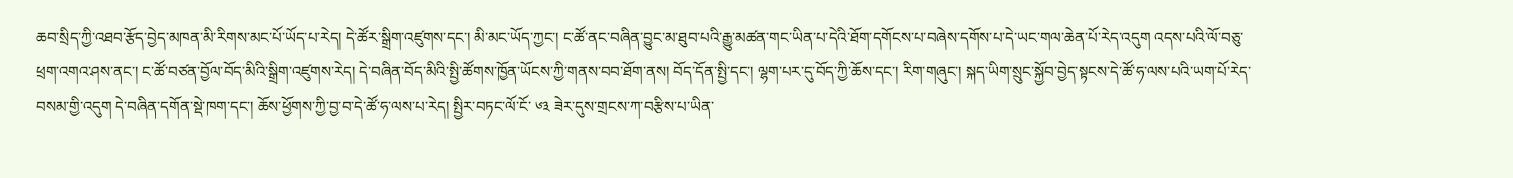ཆབ་སྲིད་ཀྱི་འཐབ་རྩོད་བྱེད་མཁན་མི་རིགས་མང་པོ་ཡོད་པ་རེད། དེ་ཚོར་སྒྲིག་འཛུགས་དང་། མི་མང་ཡོད་ཀྱང་། ང་ཚོ་ནང་བཞིན་བྱུང་མ་ཐུབ་པའི་རྒྱུ་མཚན་གང་ཡིན་པ་དེའི་ཐོག་དགོངས་པ་བཞེས་དགོས་པ་དེ་ཡང་གལ་ཆེན་པོ་རེད་འདུག འདས་པའི་ལོ་བཅུ་ཕྲག་འགའ་ཤས་ནང་། ང་ཚོ་བཙན་བྱོལ་བོད་མིའི་སྒྲིག་འཛུགས་རེད། དེ་བཞིན་བོད་མིའི་སྤྱི་ཚོགས་ཁྱོན་ཡོངས་ཀྱི་གནས་བབ་ཐོག་ནས། བོད་དོན་སྤྱི་དང་། ལྷག་པར་དུ་བོད་ཀྱི་ཆོས་དང་། རིག་གཞུང་། སྐད་ཡིག་སྲུང་སྐྱོབ་བྱེད་སྟངས་དེ་ཚོ་ཧ་ལས་པའི་ཡག་པོ་རེད་བསམ་གྱི་འདུག དེ་བཞིན་དགོན་སྡེ་ཁག་དང་། ཆོས་ཕྱོགས་ཀྱི་བྱ་བ་དེ་ཚོ་ཧ་ལས་པ་རེད། སྤྱིར་བཏང་ལོ་ངོ་ ༦༣ ཟེར་དུས་གྲངས་ཀ་བརྩིས་པ་ཡིན་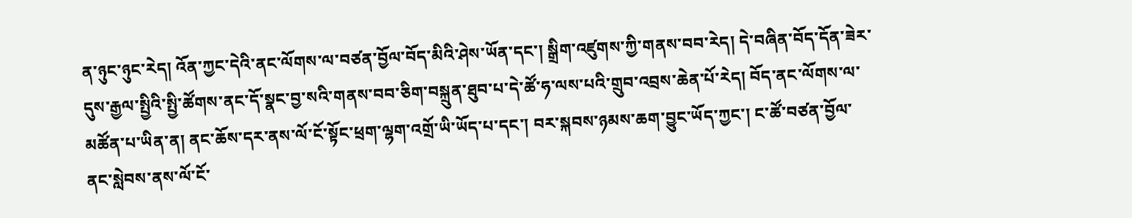ན་ཉུང་ཉུང་རེད། འོན་ཀྱང་དེའི་ནང་ལོགས་ལ་བཙན་བྱོལ་བོད་མིའི་ཤེས་ཡོན་དང་། སྒྲིག་འཛུགས་ཀྱི་གནས་བབ་རེད། དེ་བཞིན་བོད་དོན་ཟེར་དུས་རྒྱལ་སྤྱིའི་སྤྱི་ཚོགས་ནང་དོ་སྣང་བྱ་སའི་གནས་བབ་ཅིག་བསྐྲུན་ཐུབ་པ་དེ་ཚོ་ཧ་ལས་པའི་གྲུབ་འབྲས་ཆེན་པོ་རེད། བོད་ནང་ལོགས་ལ་མཚོན་པ་ཡིན་ན། ནང་ཆོས་དར་ནས་ལོ་ངོ་སྟོང་ཕྲག་ལྷག་འགྲོ་ཡི་ཡོད་པ་དང་། བར་སྐབས་ཉམས་ཆག་བྱུང་ཡོད་ཀྱང་། ང་ཚོ་བཙན་བྱོལ་ནང་སླེབས་ནས་ལོ་ངོ་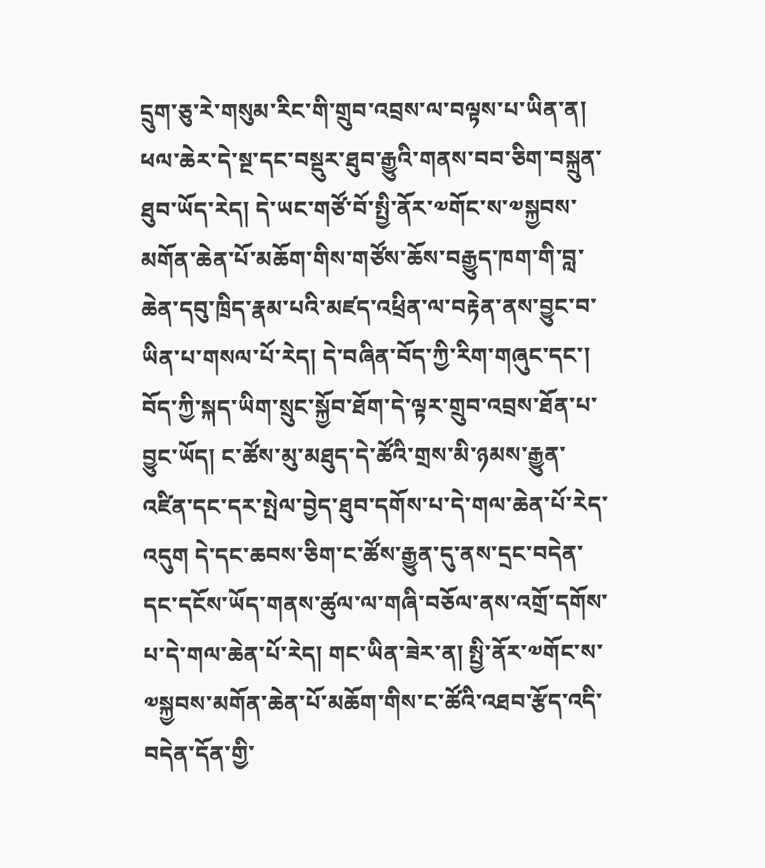དྲུག་ཅུ་རེ་གསུམ་རིང་གི་གྲུབ་འབྲས་ལ་བལྟས་པ་ཡིན་ན། ཕལ་ཆེར་དེ་སྔ་དང་བསྡུར་ཐུབ་རྒྱུའི་གནས་བབ་ཅིག་བསྐྲུན་ཐུབ་ཡོད་རེད། དེ་ཡང་གཙོ་བོ་སྤྱི་ནོར་༧གོང་ས་༧སྐྱབས་མགོན་ཆེན་པོ་མཆོག་གིས་གཙོས་ཆོས་བརྒྱུད་ཁག་གི་བླ་ཆེན་དབུ་ཁྲིད་རྣམ་པའི་མཛད་འཕྲིན་ལ་བརྟེན་ནས་བྱུང་བ་ཡིན་པ་གསལ་པོ་རེད། དེ་བཞིན་བོད་ཀྱི་རིག་གཞུང་དང་། བོད་ཀྱི་སྐད་ཡིག་སྲུང་སྐྱོབ་ཐོག་དེ་ལྟར་གྲུབ་འབྲས་ཐོན་པ་བྱུང་ཡོད། ང་ཚོས་མུ་མཐུད་དེ་ཚོའི་གྲས་མི་ཉམས་རྒྱུན་འཛིན་དང་དར་སྤེལ་བྱེད་ཐུབ་དགོས་པ་དེ་གལ་ཆེན་པོ་རེད་འདུག དེ་དང་ཆབས་ཅིག་ང་ཚོས་རྒྱུན་དུ་ནས་དྲང་བདེན་དང་དངོས་ཡོད་གནས་ཚུལ་ལ་གཞི་བཅོལ་ནས་འགྲོ་དགོས་པ་དེ་གལ་ཆེན་པོ་རེད། གང་ཡིན་ཟེར་ན། སྤྱི་ནོར་༧གོང་ས་༧སྐྱབས་མགོན་ཆེན་པོ་མཆོག་གིས་ང་ཚོའི་འཐབ་རྩོད་འདི་བདེན་དོན་གྱི་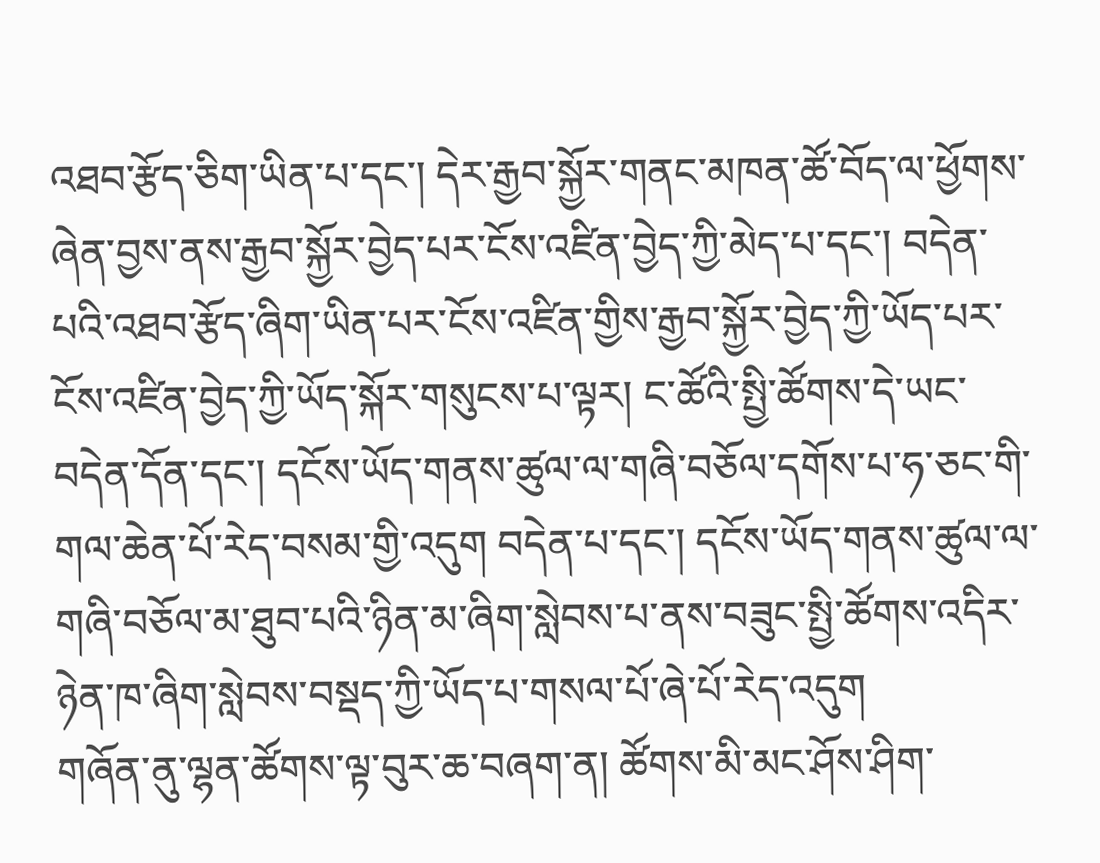འཐབ་རྩོད་ཅིག་ཡིན་པ་དང་། དེར་རྒྱབ་སྐྱོར་གནང་མཁན་ཚོ་བོད་ལ་ཕྱོགས་ཞེན་བྱས་ནས་རྒྱབ་སྐྱོར་བྱེད་པར་ངོས་འཛིན་བྱེད་ཀྱི་མེད་པ་དང་། བདེན་པའི་འཐབ་རྩོད་ཞིག་ཡིན་པར་ངོས་འཛིན་གྱིས་རྒྱབ་སྐྱོར་བྱེད་ཀྱི་ཡོད་པར་ངོས་འཛིན་བྱེད་ཀྱི་ཡོད་སྐོར་གསུངས་པ་ལྟར། ང་ཚོའི་སྤྱི་ཚོགས་དེ་ཡང་བདེན་དོན་དང་། དངོས་ཡོད་གནས་ཚུལ་ལ་གཞི་བཅོལ་དགོས་པ་ཧ་ཅང་གི་གལ་ཆེན་པོ་རེད་བསམ་གྱི་འདུག བདེན་པ་དང་། དངོས་ཡོད་གནས་ཚུལ་ལ་གཞི་བཅོལ་མ་ཐུབ་པའི་ཉིན་མ་ཞིག་སླེབས་པ་ནས་བཟུང་སྤྱི་ཚོགས་འདིར་ཉེན་ཁ་ཞིག་སླེབས་བསྡད་ཀྱི་ཡོད་པ་གསལ་པོ་ཞེ་པོ་རེད་འདུག
གཞོན་ནུ་ལྷན་ཚོགས་ལྟ་བུར་ཆ་བཞག་ན། ཚོགས་མི་མང་ཤོས་ཤིག་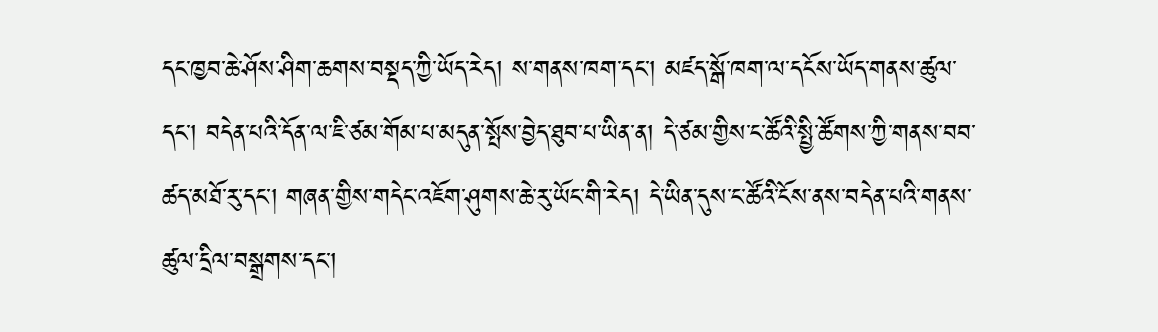དང་ཁྱབ་ཆེ་ཤོས་ཤིག་ཆགས་བསྡད་ཀྱི་ཡོད་རེད། ས་གནས་ཁག་དང་། མཛད་སྒོ་ཁག་ལ་དངོས་ཡོད་གནས་ཚུལ་དང་། བདེན་པའི་དོན་ལ་ཇི་ཙམ་གོམ་པ་མདུན་སྤོས་བྱེད་ཐུབ་པ་ཡིན་ན། དེ་ཙམ་གྱིས་ང་ཚོའི་སྤྱི་ཚོགས་ཀྱི་གནས་བབ་ཚད་མཐོ་རུ་དང་། གཞན་གྱིས་གདེང་འཇོག་ཤུགས་ཆེ་རུ་ཡོང་གི་རེད། དེ་ཡིན་དུས་ང་ཚོའི་ངོས་ནས་བདེན་པའི་གནས་ཚུལ་དྲིལ་བསྒྲགས་དང་།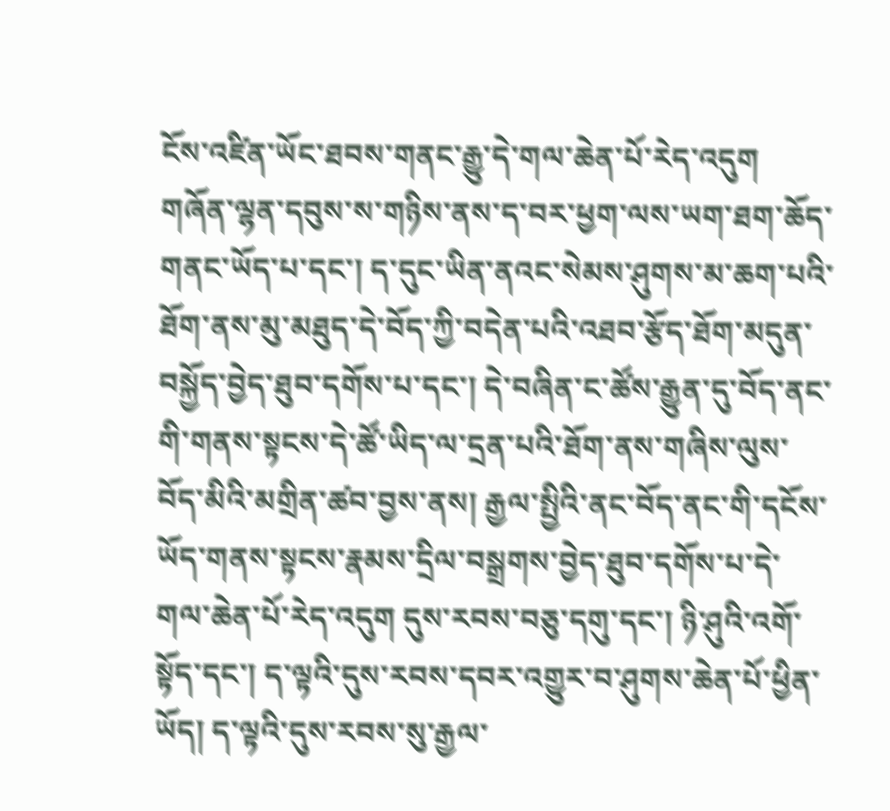ངོས་འཛིན་ཡོང་ཐབས་གནང་རྒྱུ་དེ་གལ་ཆེན་པོ་རེད་འདུག
གཞོན་ལྷན་དབུས་ས་གཉིས་ནས་ད་བར་ཕྱག་ལས་ཡག་ཐག་ཆོད་གནང་ཡོད་པ་དང་། ད་དུང་ཡིན་ནའང་སེམས་ཤུགས་མ་ཆག་པའི་ཐོག་ནས་མུ་མཐུད་དེ་བོད་ཀྱི་བདེན་པའི་འཐབ་རྩོད་ཐོག་མདུན་བསྐྱོད་བྱེད་ཐུབ་དགོས་པ་དང་། དེ་བཞིན་ང་ཚོས་རྒྱུན་དུ་བོད་ནང་གི་གནས་སྟངས་དེ་ཚོ་ཡིད་ལ་དྲན་པའི་ཐོག་ནས་གཞིས་ལུས་བོད་མིའི་མགྲིན་ཚབ་བྱས་ནས། རྒྱལ་སྤྱིའི་ནང་བོད་ནང་གི་དངོས་ཡོད་གནས་སྟངས་རྣམས་དྲིལ་བསྒྲགས་བྱེད་ཐུབ་དགོས་པ་དེ་གལ་ཆེན་པོ་རེད་འདུག དུས་རབས་བཅུ་དགུ་དང་། ཉི་ཤུའི་འགོ་སྟོད་དང་། ད་ལྟའི་དུས་རབས་དབར་འགྱུར་བ་ཤུགས་ཆེན་པོ་ཕྱིན་ཡོད། ད་ལྟའི་དུས་རབས་སུ་རྒྱལ་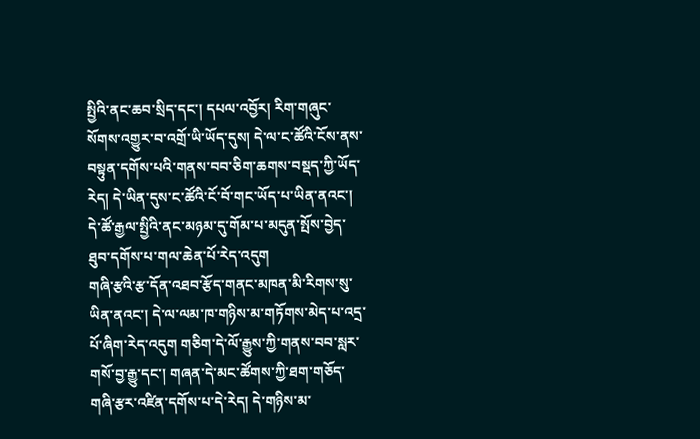སྤྱིའི་ནང་ཆབ་སྲིད་དང་། དཔལ་འབྱོར། རིག་གཞུང་སོགས་འགྱུར་བ་འགྲོ་ཡི་ཡོད་དུས། དེ་ལ་ང་ཚོའི་ངོས་ནས་བསྟུན་དགོས་པའི་གནས་བབ་ཅིག་ཆགས་བསྡད་ཀྱི་ཡོད་རེད། དེ་ཡིན་དུས་ང་ཚོའི་ངོ་བོ་གང་ཡོད་པ་ཡིན་ནའང་། དེ་ཚོ་རྒྱལ་སྤྱིའི་ནང་མཉམ་དུ་གོམ་པ་མདུན་སྤོས་བྱེད་ཐུབ་དགོས་པ་གལ་ཆེན་པོ་རེད་འདུག
གཞི་རྩའི་རྩ་དོན་འཐབ་རྩོད་གནང་མཁན་མི་རིགས་སུ་ཡིན་ནའང་། དེ་ལ་ལམ་ཁ་གཉིས་མ་གཏོགས་མེད་པ་འདྲ་པོ་ཞིག་རེད་འདུག གཅིག་དེ་ལོ་རྒྱུས་ཀྱི་གནས་བབ་སླར་གསོ་བྱ་རྒྱུ་དང་། གཞན་དེ་མང་ཚོགས་ཀྱི་ཐག་གཅོད་གཞི་རྩར་འཛིན་དགོས་པ་དེ་རེད། དེ་གཉིས་མ་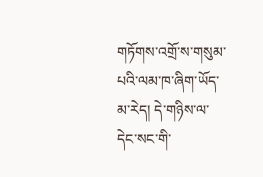གཏོགས་འགྲོ་ས་གསུམ་པའི་ལམ་ཁ་ཞིག་ཡོད་མ་རེད། དེ་གཉིས་ལ་དེང་སང་གི་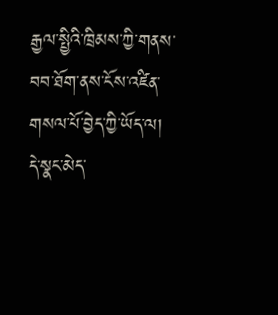རྒྱལ་སྤྱིའི་ཁྲིམས་ཀྱི་གནས་བབ་ཐོག་ནས་ངོས་འཛིན་གསལ་པོ་བྱེད་ཀྱི་ཡོད་ལ། དེ་སྣང་མེད་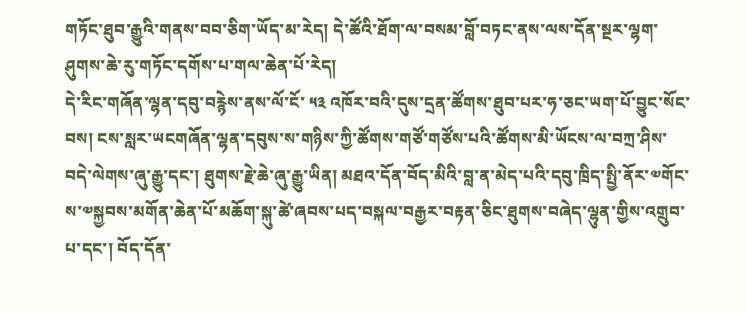གཏོང་ཐུབ་རྒྱུའི་གནས་བབ་ཅིག་ཡོད་མ་རེད། དེ་ཚོའི་ཐོག་ལ་བསམ་བློ་བཏང་ནས་ལས་དོན་སྔར་ལྷག་ཤུགས་ཆེ་རུ་གཏོང་དགོས་པ་གལ་ཆེན་པོ་རེད།
དེ་རིང་གཞོན་ལྷན་དབུ་བརྙེས་ནས་ལོ་ངོ་ ༥༣ འཁོར་བའི་དུས་དྲན་ཚོགས་ཐུབ་པར་ཧ་ཅང་ཡག་པོ་བྱུང་སོང་བས། ངས་སླར་ཡངགཞོན་ལྷན་དབུས་ས་གཉིས་ཀྱི་ཚོགས་གཙོ་གཙོས་པའི་ཚོགས་མི་ཡོངས་ལ་བཀྲ་ཤིས་བདེ་ལེགས་ཞུ་རྒྱུ་དང་། ཐུགས་རྗེ་ཆེ་ཞུ་རྒྱུ་ཡིན། མཐའ་དོན་བོད་མིའི་བླ་ན་མེད་པའི་དབུ་ཁྲིད་སྤྱི་ནོར་༧གོང་ས་༧སྐྱབས་མགོན་ཆེན་པོ་མཆོག་སྐུ་ཚེ་ཞབས་པད་བསྐལ་བརྒྱར་བརྟན་ཅིང་ཐུགས་བཞེད་ལྷུན་གྱིས་འགྲུབ་པ་དང་། བོད་དོན་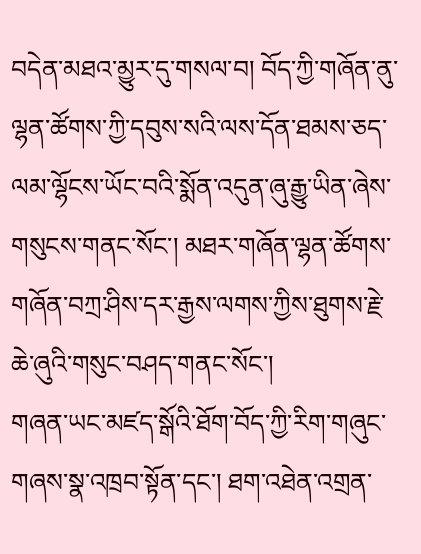བདེན་མཐའ་མྱུར་དུ་གསལ་བ། བོད་ཀྱི་གཞོན་ནུ་ལྷན་ཚོགས་ཀྱི་དབུས་སའི་ལས་དོན་ཐམས་ཅད་ལམ་ལྷོངས་ཡོང་བའི་སྨོན་འདུན་ཞུ་རྒྱུ་ཡིན་ཞེས་གསུངས་གནང་སོང་། མཐར་གཞོན་ལྷན་ཚོགས་གཞོན་བཀྲ་ཤིས་དར་རྒྱས་ལགས་ཀྱིས་ཐུགས་རྗེ་ཆེ་ཞུའི་གསུང་བཤད་གནང་སོང་།
གཞན་ཡང་མཛད་སྒོའི་ཐོག་བོད་ཀྱི་རིག་གཞུང་གཞས་སྣ་འཁྲབ་སྟོན་དང་། ཐག་འཐེན་འགྲན་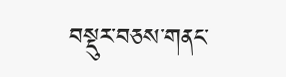བསྡུར་བཅས་གནང་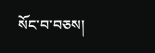སོང་བ་བཅས།